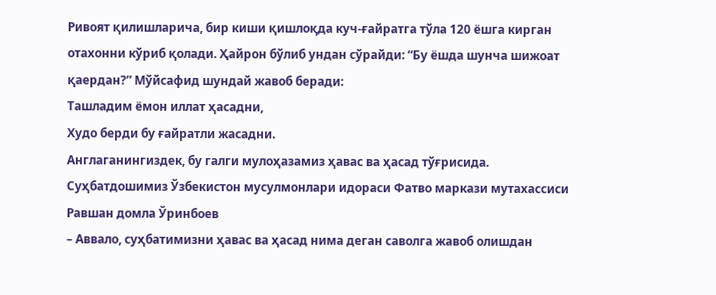Ривоят қилишларича, бир киши қишлоқда куч-ғайратга тўла 120 ёшга кирган отахонни кўриб қолади. Ҳайрон бўлиб ундан сўрайди: “Бу ёшда шунча шижоат қаердан?” Мўйсафид шундай жавоб беради:
Ташладим ёмон иллат ҳасадни,
Худо берди бу ғайратли жасадни.
Англаганингиздек, бу галги мулоҳазамиз ҳавас ва ҳасад тўғрисида. Суҳбатдошимиз Ўзбекистон мусулмонлари идораси Фатво маркази мутахассиси Равшан домла Ўринбоев
– Аввало, суҳбатимизни ҳавас ва ҳасад нима деган саволга жавоб олишдан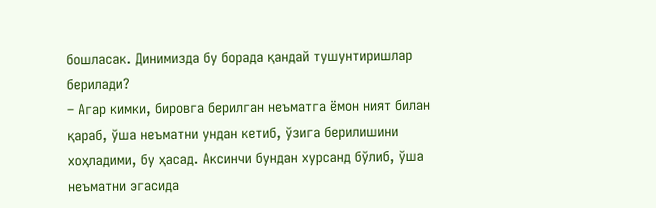бошласак. Динимизда бу борада қандай тушунтиришлар берилади?
– Агар кимки, бировга берилган неъматга ёмон ният билан қараб, ўша неъматни ундан кетиб, ўзига берилишини хоҳладими, бу ҳасад. Аксинчи бундан хурсанд бўлиб, ўша неъматни эгасида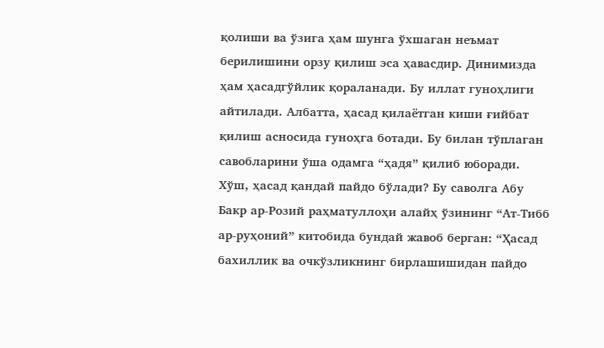қолиши ва ўзига ҳам шунга ўхшаган неъмат берилишини орзу қилиш эса ҳавасдир. Динимизда ҳам ҳасадгўйлик қораланади. Бу иллат гуноҳлиги айтилади. Албатта, ҳасад қилаётган киши ғийбат қилиш асносида гуноҳга ботади. Бу билан тўплаган савобларини ўша одамга “ҳадя” қилиб юборади.
Хўш, ҳасад қандай пайдо бўлади? Бу саволга Абу Бакр ар-Розий раҳматуллоҳи алайҳ ўзининг “Ат-Тибб ар-руҳоний” китобида бундай жавоб берган: “Ҳасад бахиллик ва очкўзликнинг бирлашишидан пайдо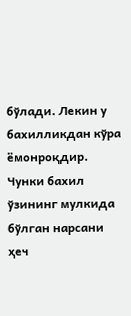бўлади. Лекин у бахилликдан кўра ёмонроқдир. Чунки бахил ўзининг мулкида бўлган нарсани ҳеч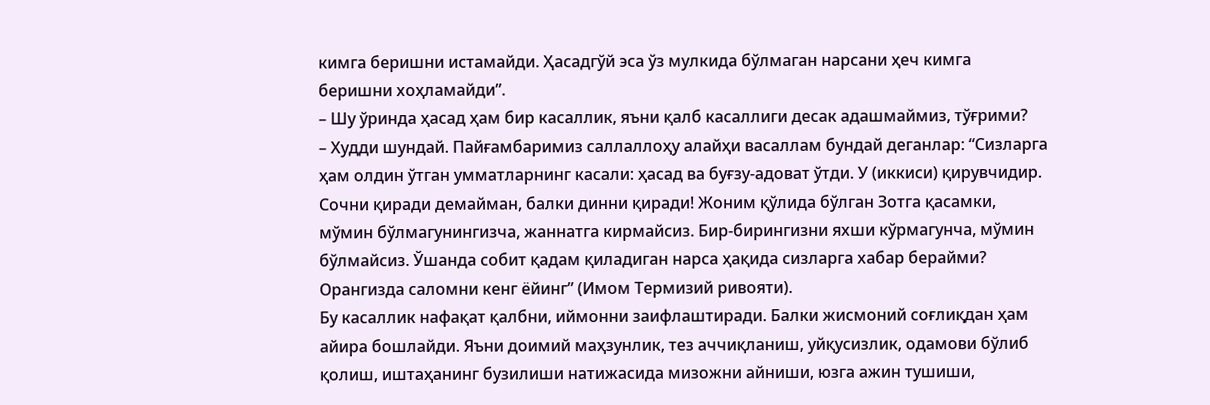кимга беришни истамайди. Ҳасадгўй эса ўз мулкида бўлмаган нарсани ҳеч кимга беришни хоҳламайди”.
– Шу ўринда ҳасад ҳам бир касаллик, яъни қалб касаллиги десак адашмаймиз, тўғрими?
– Худди шундай. Пайғамбаримиз саллаллоҳу алайҳи васаллам бундай деганлар: “Сизларга ҳам олдин ўтган умматларнинг касали: ҳасад ва буғзу-адоват ўтди. У (иккиси) қирувчидир. Сочни қиради демайман, балки динни қиради! Жоним қўлида бўлган Зотга қасамки, мўмин бўлмагунингизча, жаннатга кирмайсиз. Бир-бирингизни яхши кўрмагунча, мўмин бўлмайсиз. Ўшанда собит қадам қиладиган нарса ҳақида сизларга хабар берайми? Орангизда саломни кенг ёйинг” (Имом Термизий ривояти).
Бу касаллик нафақат қалбни, иймонни заифлаштиради. Балки жисмоний соғлиқдан ҳам айира бошлайди. Яъни доимий маҳзунлик, тез аччиқланиш, уйқусизлик, одамови бўлиб қолиш, иштаҳанинг бузилиши натижасида мизожни айниши, юзга ажин тушиши,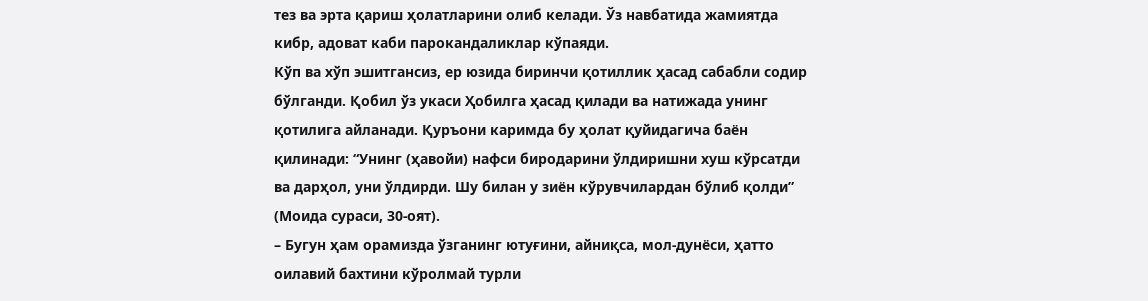тез ва эрта қариш ҳолатларини олиб келади. Ўз навбатида жамиятда кибр, адоват каби парокандаликлар кўпаяди.
Кўп ва хўп эшитгансиз, ер юзида биринчи қотиллик ҳасад сабабли содир бўлганди. Қобил ўз укаси Ҳобилга ҳасад қилади ва натижада унинг қотилига айланади. Қуръони каримда бу ҳолат қуйидагича баён қилинади: “Унинг (ҳавойи) нафси биродарини ўлдиришни хуш кўрсатди ва дарҳол, уни ўлдирди. Шу билан у зиён кўрувчилардан бўлиб қолди” (Моида сураси, 30-оят).
– Бугун ҳам орамизда ўзганинг ютуғини, айниқса, мол-дунёси, ҳатто оилавий бахтини кўролмай турли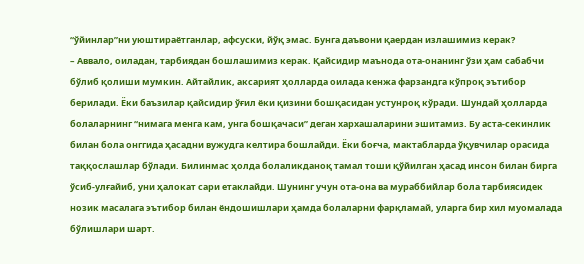“ўйинлар”ни уюштираётганлар, афсуски, йўқ эмас. Бунга даъвони қаердан излашимиз керак?
– Аввало, оиладан, тарбиядан бошлашимиз керак. Қайсидир маънода ота-онанинг ўзи ҳам сабабчи бўлиб қолиши мумкин. Айтайлик, аксарият ҳолларда оилада кенжа фарзандга кўпроқ эътибор берилади. Ёки баъзилар қайсидир ўғил ёки қизини бошқасидан устунроқ кўради. Шундай ҳолларда болаларнинг “нимага менга кам, унга бошқачаси” деган хархашаларини эшитамиз. Бу аста-секинлик билан бола онггида ҳасадни вужудга келтира бошлайди. Ёки боғча, мактабларда ўқувчилар орасида таққослашлар бўлади. Билинмас ҳолда болаликданоқ тамал тоши қўйилган ҳасад инсон билан бирга ўсиб-улғайиб, уни ҳалокат сари етаклайди. Шунинг учун ота-она ва мураббийлар бола тарбиясидек нозик масалага эътибор билан ёндошишлари ҳамда болаларни фарқламай, уларга бир хил муомалада бўлишлари шарт.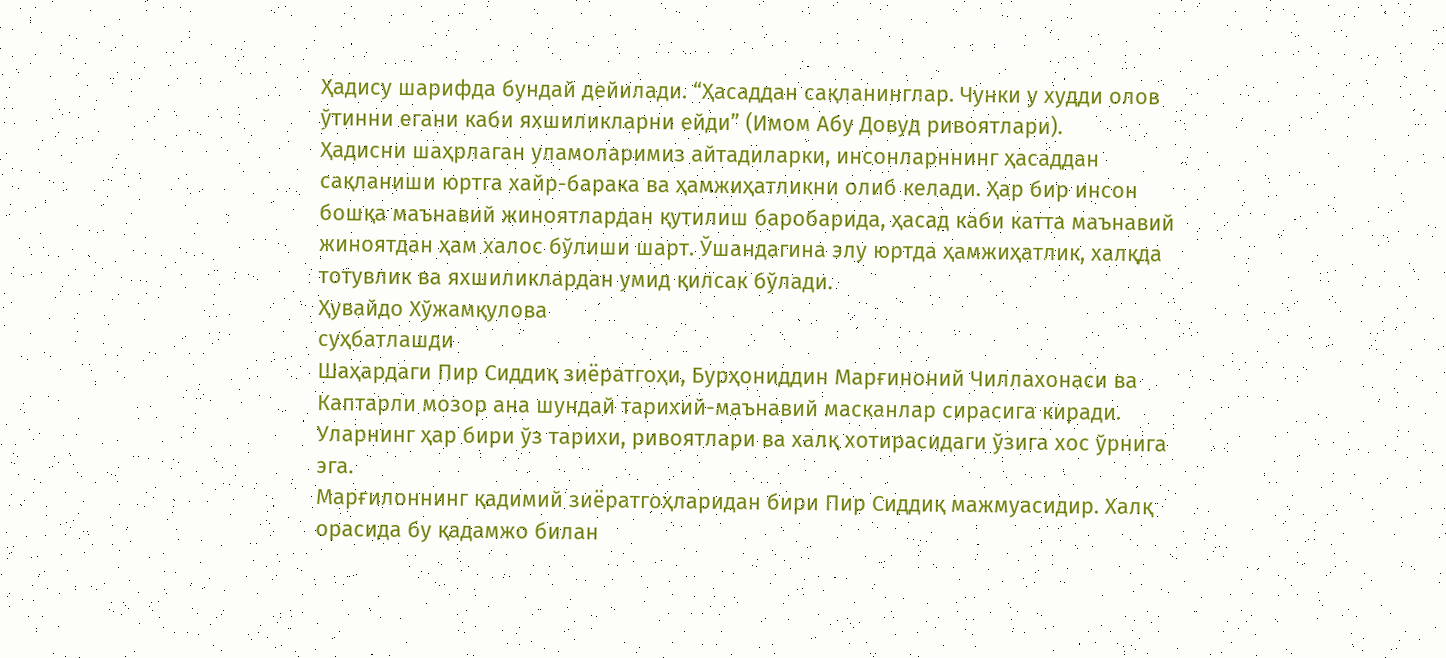Ҳадису шарифда бундай дейилади. “Ҳасаддан сақланинглар. Чунки у худди олов ўтинни егани каби яхшиликларни ейди” (Имом Абу Довуд ривоятлари).
Ҳадисни шаҳрлаган уламоларимиз айтадиларки, инсонларннинг ҳасаддан сақланиши юртга хайр-барака ва ҳамжиҳатликни олиб келади. Ҳар бир инсон бошқа маънавий жиноятлардан қутилиш баробарида, ҳасад каби катта маънавий жиноятдан ҳам халос бўлиши шарт. Ўшандагина элу юртда ҳамжиҳатлик, халқда тотувлик ва яхшиликлардан умид қилсак бўлади.
Ҳувайдо Хўжамқулова
суҳбатлашди
Шаҳардаги Пир Сиддиқ зиёратгоҳи, Бурҳониддин Марғиноний Чиллахонаси ва Каптарли мозор ана шундай тарихий-маънавий масканлар сирасига киради. Уларнинг ҳар бири ўз тарихи, ривоятлари ва халқ хотирасидаги ўзига хос ўрнига эга.
Марғилоннинг қадимий зиёратгоҳларидан бири Пир Сиддиқ мажмуасидир. Халқ орасида бу қадамжо билан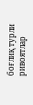боғлиқ турли ривоятлар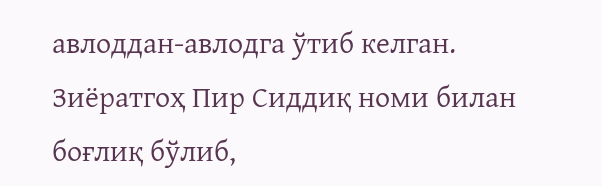авлоддан-авлодга ўтиб келган. Зиёратгоҳ Пир Сиддиқ номи билан боғлиқ бўлиб,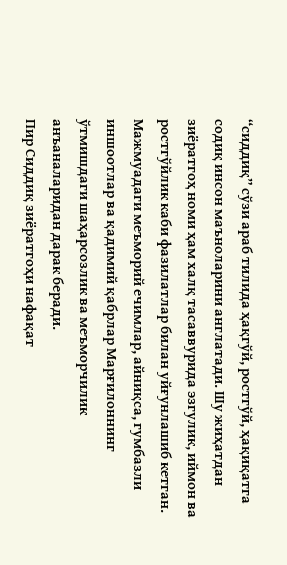“сиддиқ” сўзи араб тилида ҳақгўй, ростгўй, ҳақиқатга содиқ инсон маъноларини англатади. Шу жиҳатдан зиёратгоҳ номи ҳам халқ тасаввурида эзгулик, иймон ва ростгўйлик каби фазилатлар билан уйғунлашиб кетган. Мажмуадаги меъморий ечимлар, айниқса, гумбазли иншоотлар ва қадимий қабрлар Марғилоннинг ўтмишдаги шаҳарсозлик ва меъморчилик анъаналаридан дарак беради.
Пир Сиддиқ зиёратгоҳи нафақат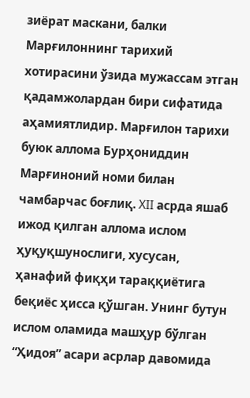зиёрат маскани, балки Марғилоннинг тарихий хотирасини ўзида мужассам этган қадамжолардан бири сифатида аҳамиятлидир. Марғилон тарихи буюк аллома Бурҳониддин Марғиноний номи билан чамбарчас боғлиқ. XII асрда яшаб ижод қилган аллома ислом ҳуқуқшунослиги, хусусан, ҳанафий фиқҳи тараққиётига беқиёс ҳисса қўшган. Унинг бутун ислом оламида машҳур бўлган “Ҳидоя” асари асрлар давомида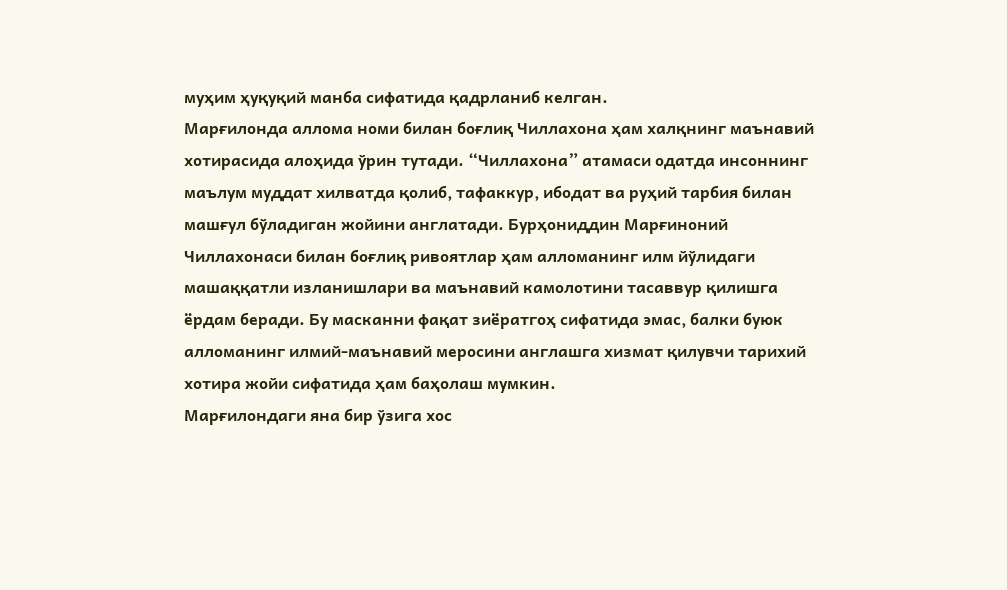муҳим ҳуқуқий манба сифатида қадрланиб келган.
Марғилонда аллома номи билан боғлиқ Чиллахона ҳам халқнинг маънавий хотирасида алоҳида ўрин тутади. “Чиллахона” атамаси одатда инсоннинг маълум муддат хилватда қолиб, тафаккур, ибодат ва руҳий тарбия билан машғул бўладиган жойини англатади. Бурҳониддин Марғиноний Чиллахонаси билан боғлиқ ривоятлар ҳам алломанинг илм йўлидаги машаққатли изланишлари ва маънавий камолотини тасаввур қилишга ёрдам беради. Бу масканни фақат зиёратгоҳ сифатида эмас, балки буюк алломанинг илмий-маънавий меросини англашга хизмат қилувчи тарихий хотира жойи сифатида ҳам баҳолаш мумкин.
Марғилондаги яна бир ўзига хос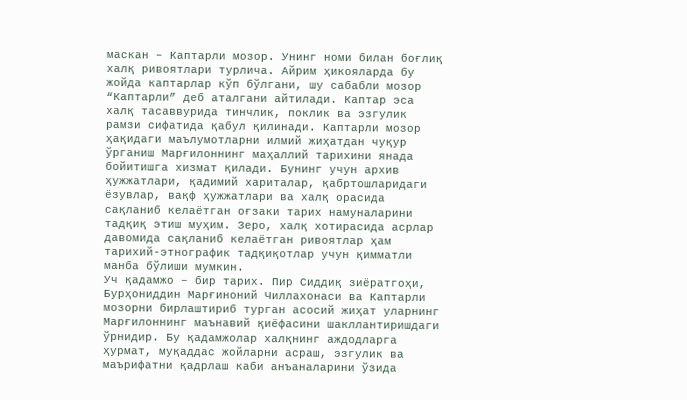маскан – Каптарли мозор. Унинг номи билан боғлиқ халқ ривоятлари турлича. Айрим ҳикояларда бу жойда каптарлар кўп бўлгани, шу сабабли мозор “Каптарли” деб аталгани айтилади. Каптар эса халқ тасаввурида тинчлик, поклик ва эзгулик рамзи сифатида қабул қилинади. Каптарли мозор ҳақидаги маълумотларни илмий жиҳатдан чуқур ўрганиш Марғилоннинг маҳаллий тарихини янада бойитишга хизмат қилади. Бунинг учун архив ҳужжатлари, қадимий хариталар, қабртошларидаги ёзувлар, вақф ҳужжатлари ва халқ орасида сақланиб келаётган оғзаки тарих намуналарини тадқиқ этиш муҳим. Зеро, халқ хотирасида асрлар давомида сақланиб келаётган ривоятлар ҳам тарихий-этнографик тадқиқотлар учун қимматли манба бўлиши мумкин.
Уч қадамжо – бир тарих. Пир Сиддиқ зиёратгоҳи, Бурҳониддин Марғиноний Чиллахонаси ва Каптарли мозорни бирлаштириб турган асосий жиҳат уларнинг Марғилоннинг маънавий қиёфасини шакллантиришдаги ўрнидир. Бу қадамжолар халқнинг аждодларга ҳурмат, муқаддас жойларни асраш, эзгулик ва маърифатни қадрлаш каби анъаналарини ўзида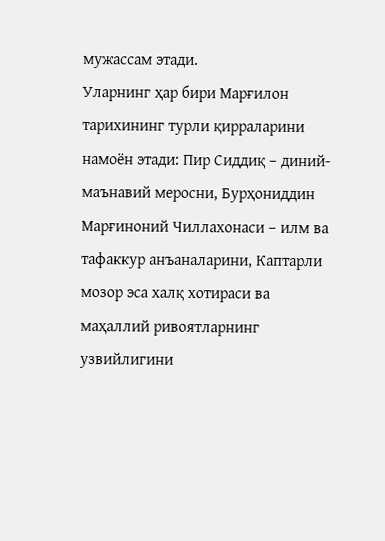мужассам этади.
Уларнинг ҳар бири Марғилон тарихининг турли қирраларини намоён этади: Пир Сиддиқ – диний-маънавий меросни, Бурҳониддин Марғиноний Чиллахонаси – илм ва тафаккур анъаналарини, Каптарли мозор эса халқ хотираси ва маҳаллий ривоятларнинг узвийлигини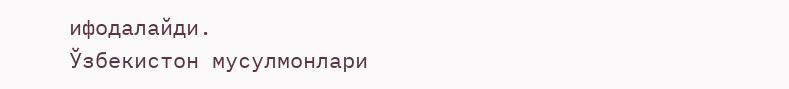ифодалайди.
Ўзбекистон мусулмонлари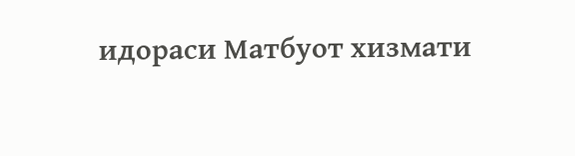идораси Матбуот хизмати